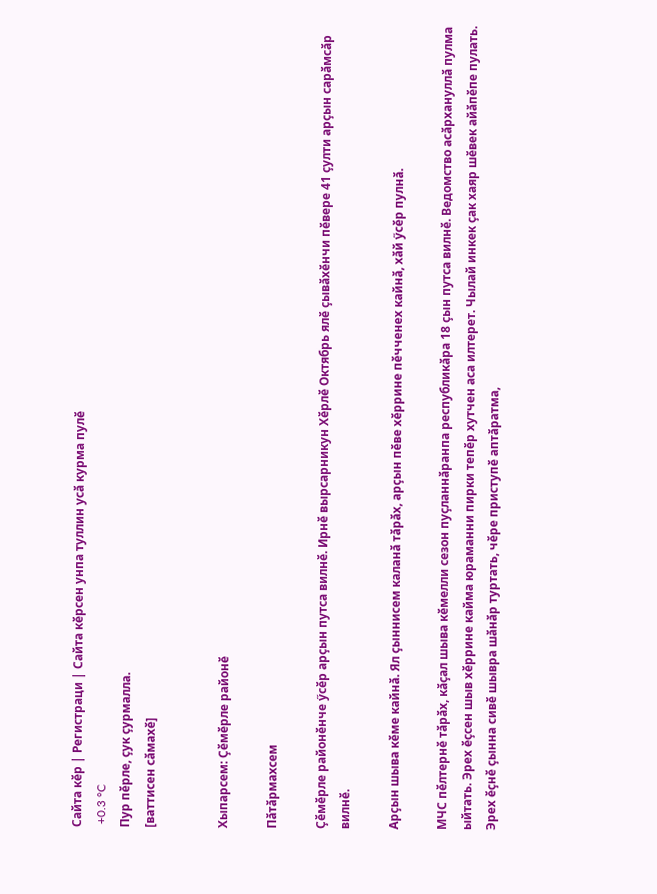Сайта кӗр | Регистраци | Сайта кӗрсен унпа туллин усӑ курма пулӗ
 +0.3 °C
Пур пӗрле, ҫук ҫурмалла.
[ваттисен сӑмахӗ]


Хыпарсем: Ҫӗмӗрле районӗ

Пӑтӑрмахсем

Ҫӗмӗрле районӗнче ӳсӗр арҫын путса вилнӗ. Ирнӗ вырсарникун Хӗрлӗ Октябрь ялӗ ҫывӑхӗнчи пӗвере 41 ҫулти арҫын сарӑмсӑр вилнӗ.

Арҫын шыва кӗме кайнӑ. Ял ҫыннисем каланӑ тӑрӑх, арҫын пӗве хӗррине пӗчченех кайнӑ, хӑй ӳсӗр пулнӑ.

МЧС пӗлтернӗ тӑрӑх, кӑҫал шыва кӗмелли сезон пуҫланнӑранпа республикӑра 18 ҫын путса вилнӗ. Ведомство асӑрхануллӑ пулма ыйтать. Эрех ӗҫсен шыв хӗррине кайма юраманни пирки тепӗр хутчен аса илтерет. Чылай инкек ҫак хаяр шӗвек айӑпӗпе пулать. Эрех ӗҫнӗ ҫынна сивӗ шывра шӑнӑр туртать, чӗре приступӗ аптӑратма,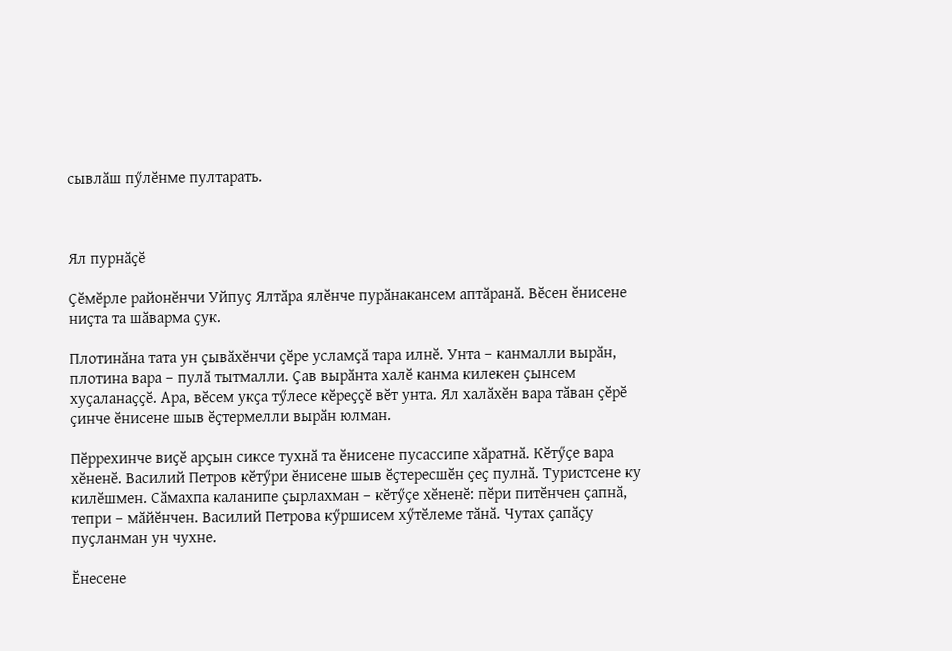сывлӑш пӳлӗнме пултарать.



Ял пурнӑҫӗ

Ҫӗмӗрле районӗнчи Уйпуҫ Ялтӑра ялӗнче пурӑнакансем аптӑранӑ. Вӗсен ӗнисене ниҫта та шӑварма ҫук.

Плотинӑна тата ун ҫывӑхӗнчи ҫӗре усламҫӑ тара илнӗ. Унта – канмалли вырӑн, плотина вара – пулӑ тытмалли. Ҫав вырӑнта халӗ канма килекен ҫынсем хуҫаланаҫҫӗ. Ара, вӗсем укҫа тӳлесе кӗреҫҫӗ вӗт унта. Ял халӑхӗн вара тӑван ҫӗрӗ ҫинче ӗнисене шыв ӗҫтермелли вырӑн юлман.

Пӗррехинче виҫӗ арҫын сиксе тухнӑ та ӗнисене пусассипе хӑратнӑ. Кӗтӳҫе вара хӗненӗ. Василий Петров кӗтӳри ӗнисене шыв ӗҫтересшӗн ҫеҫ пулнӑ. Туристсене ку килӗшмен. Сӑмахпа каланипе ҫырлахман – кӗтӳҫе хӗненӗ: пӗри питӗнчен ҫапнӑ, тепри – мӑйӗнчен. Василий Петрова кӳршисем хӳтӗлеме тӑнӑ. Чутах ҫапӑҫу пуҫланман ун чухне.

Ӗнесене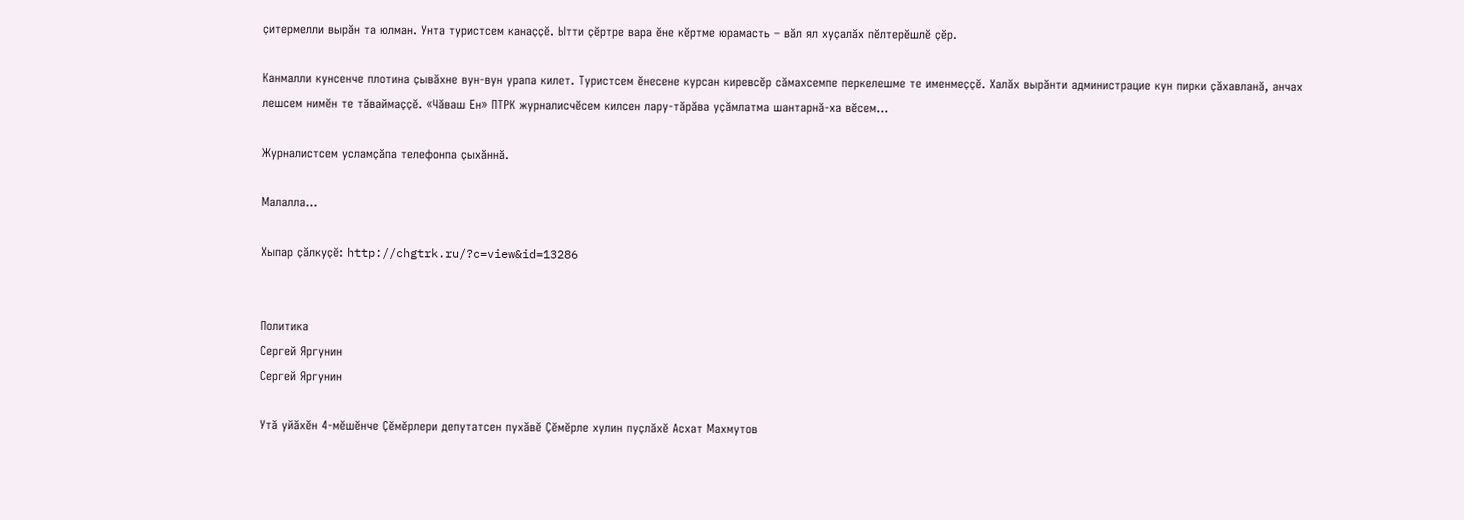ҫитермелли вырӑн та юлман. Унта туристсем канаҫҫӗ. Ытти ҫӗртре вара ӗне кӗртме юрамасть – вӑл ял хуҫалӑх пӗлтерӗшлӗ ҫӗр.

Канмалли кунсенче плотина ҫывӑхне вун-вун урапа килет. Туристсем ӗнесене курсан киревсӗр сӑмахсемпе перкелешме те именмеҫҫӗ. Халӑх вырӑнти администрацие кун пирки ҫӑхавланӑ, анчах лешсем нимӗн те тӑваймаҫҫӗ. «Чӑваш Ен» ПТРК журналисчӗсем килсен лару-тӑрӑва уҫӑмлатма шантарнӑ-ха вӗсем…

Журналистсем усламҫӑпа телефонпа ҫыхӑннӑ.

Малалла...

Хыпар ҫӑлкуҫӗ: http://chgtrk.ru/?c=view&id=13286


Политика
Сергей Яргунин
Сергей Яргунин

Утӑ уйӑхӗн 4-мӗшӗнче Ҫӗмӗрлери депутатсен пухӑвӗ Ҫӗмӗрле хулин пуҫлӑхӗ Асхат Махмутов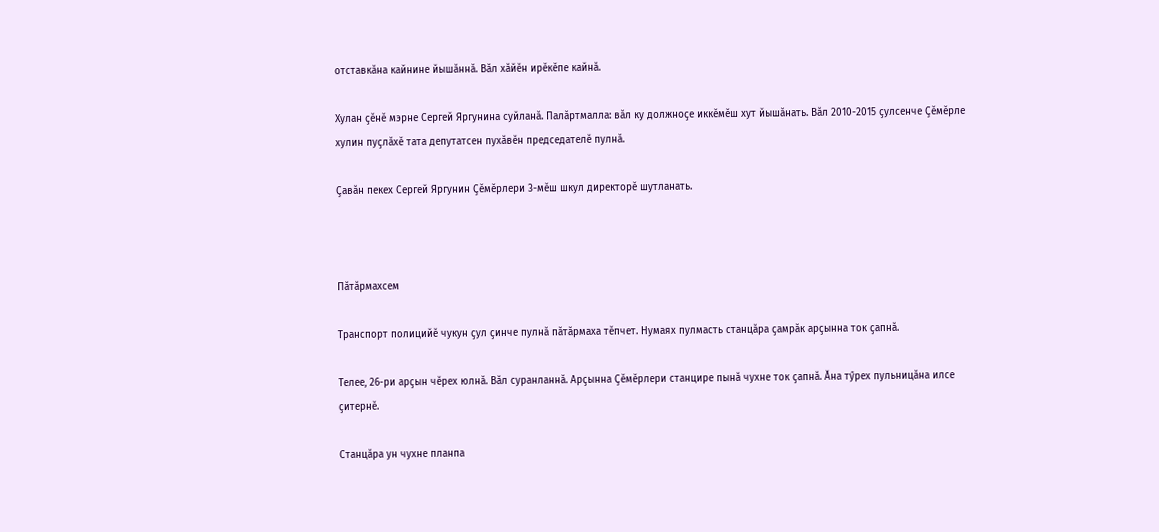отставкӑна кайнине йышӑннӑ. Вӑл хӑйӗн ирӗкӗпе кайнӑ.

Хулан ҫӗнӗ мэрне Сергей Яргунина суйланӑ. Палӑртмалла: вӑл ку должноҫе иккӗмӗш хут йышӑнать. Вӑл 2010-2015 ҫулсенче Ҫӗмӗрле хулин пуҫлӑхӗ тата депутатсен пухӑвӗн председателӗ пулнӑ.

Ҫавӑн пекех Сергей Яргунин Ҫӗмӗрлери 3-мӗш шкул директорӗ шутланать.



Пӑтӑрмахсем

Транспорт полицийӗ чукун ҫул ҫинче пулнӑ пӑтӑрмаха тӗпчет. Нумаях пулмасть станцӑра ҫамрӑк арҫынна ток ҫапнӑ.

Телее, 26-ри арҫын чӗрех юлнӑ. Вӑл суранланнӑ. Арҫынна Ҫӗмӗрлери станцире пынӑ чухне ток ҫапнӑ. Ӑна тӳрех пульницӑна илсе ҫитернӗ.

Станцӑра ун чухне планпа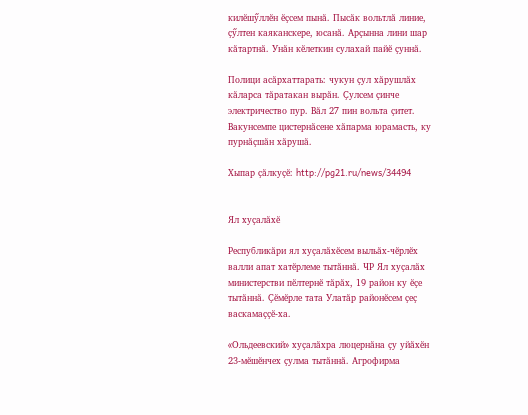килӗшӳллӗн ӗҫсем пынӑ. Пысӑк вольтлӑ линие, ҫӳлтен каяканскере, юсанӑ. Арҫынна лини шар кӑтартнӑ. Унӑн кӗлеткин сулахай пайӗ ҫуннӑ.

Полици асӑрхаттарать: чукун ҫул хӑрушлӑх кӑларса тӑратакан вырӑн. Ҫулсем ҫинче электричество пур. Вӑл 27 пин вольта ҫитет. Вакунсемпе цистернӑсене хӑпарма юрамасть, ку пурнӑҫшӑн хӑрушӑ.

Хыпар ҫӑлкуҫӗ: http://pg21.ru/news/34494


Ял хуҫалӑхӗ

Республикӑри ял хуҫалӑхӗсем выльӑх-чӗрлӗх валли апат хатӗрлеме тытӑннӑ. ЧР Ял хуҫалӑх министерстви пӗлтернӗ тӑрӑх, 19 район ку ӗҫе тытӑннӑ. Ҫӗмӗрле тата Улатӑр районӗсем ҫеҫ васкамаҫҫӗ-ха.

«Ольдеевский» хуҫалӑхра люцернӑна ҫу уйӑхӗн 23-мӗшӗнчех ҫулма тытӑннӑ. Агрофирма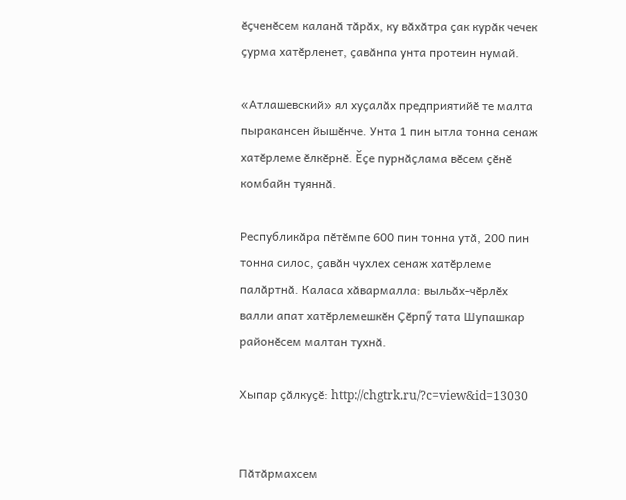ӗҫченӗсем каланӑ тӑрӑх, ку вӑхӑтра ҫак курӑк чечек ҫурма хатӗрленет, ҫавӑнпа унта протеин нумай.

«Атлашевский» ял хуҫалӑх предприятийӗ те малта пыракансен йышӗнче. Унта 1 пин ытла тонна сенаж хатӗрлеме ӗлкӗрнӗ. Ӗҫе пурнӑҫлама вӗсем ҫӗнӗ комбайн туяннӑ.

Республикӑра пӗтӗмпе 600 пин тонна утӑ, 200 пин тонна силос, ҫавӑн чухлех сенаж хатӗрлеме палӑртнӑ. Каласа хӑвармалла: выльӑх-чӗрлӗх валли апат хатӗрлемешкӗн Ҫӗрпӳ тата Шупашкар районӗсем малтан тухнӑ.

Хыпар ҫӑлкуҫӗ: http://chgtrk.ru/?c=view&id=13030


Пӑтӑрмахсем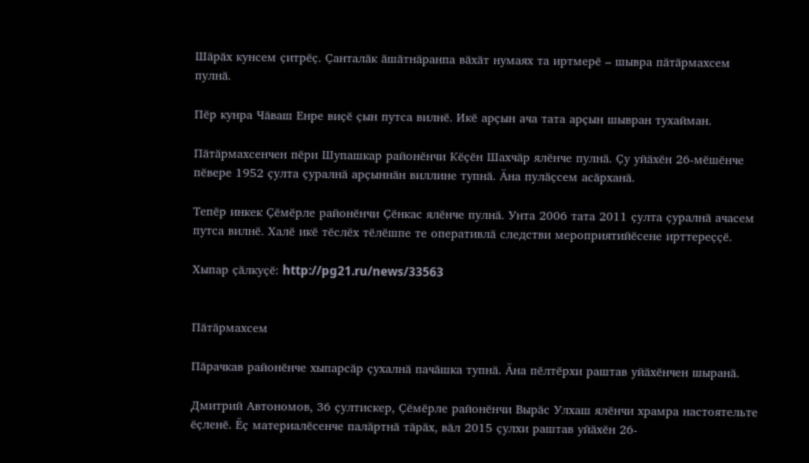Шӑрӑх кунсем ҫитрӗҫ. Ҫанталӑк ӑшӑтнӑранпа вӑхӑт нумаях та иртмерӗ – шывра пӑтӑрмахсем пулнӑ.

Пӗр кунра Чӑваш Енре виҫӗ ҫын путса вилнӗ. Икӗ арҫын ача тата арҫын шывран тухайман.

Пӑтӑрмахсенчен пӗри Шупашкар районӗнчи Кӗҫӗн Шахчӑр ялӗнче пулнӑ. Ҫу уйӑхӗн 26-мӗшӗнче пӗвере 1952 ҫулта ҫуралнӑ арҫыннӑн виллине тупнӑ. Ӑна пулӑҫсем асӑрханӑ.

Тепӗр инкек Ҫӗмӗрле районӗнчи Ҫӗнкас ялӗнче пулнӑ. Унта 2006 тата 2011 ҫулта ҫуралнӑ ачасем путса вилнӗ. Халӗ икӗ тӗслӗх тӗлӗшпе те оперативлӑ следстви мероприятийӗсене ирттереҫҫӗ.

Хыпар ҫӑлкуҫӗ: http://pg21.ru/news/33563


Пӑтӑрмахсем

Пӑрачкав районӗнче хыпарсӑр ҫухалнӑ пачӑшка тупнӑ. Ӑна пӗлтӗрхи раштав уйӑхӗнчен шыранӑ.

Дмитрий Автономов, 36 ҫултискер, Ҫӗмӗрле районӗнчи Вырӑс Улхаш ялӗнчи храмра настоятельте ӗҫленӗ. Ӗҫ материалӗсенче палӑртнӑ тӑрӑх, вӑл 2015 ҫулхи раштав уйӑхӗн 26-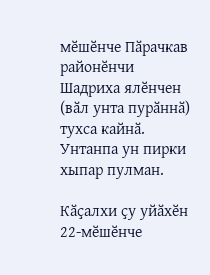мӗшӗнче Пӑрачкав районӗнчи Шадриха ялӗнчен (вӑл унта пурӑннӑ) тухса кайнӑ. Унтанпа ун пирки хыпар пулман.

Кӑҫалхи ҫу уйӑхӗн 22-мӗшӗнче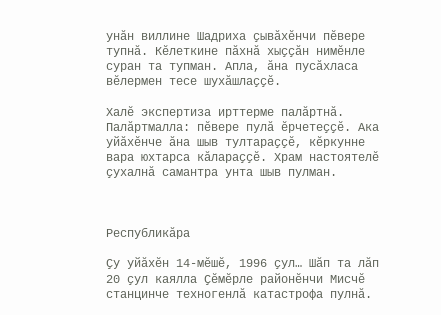унӑн виллине Шадриха ҫывӑхӗнчи пӗвере тупнӑ. Кӗлеткине пӑхнӑ хыҫҫӑн нимӗнле суран та тупман. Апла, ӑна пусӑхласа вӗлермен тесе шухӑшлаҫҫӗ.

Халӗ экспертиза ирттерме палӑртнӑ. Палӑртмалла: пӗвере пулӑ ӗрчетеҫҫӗ. Ака уйӑхӗнче ӑна шыв тултараҫҫӗ, кӗркунне вара юхтарса кӑлараҫҫӗ. Храм настоятелӗ ҫухалнӑ самантра унта шыв пулман.



Республикӑра

Ҫу уйӑхӗн 14-мӗшӗ, 1996 ҫул… Шӑп та лӑп 20 ҫул каялла Ҫӗмӗрле районӗнчи Мисчӗ станцинче техногенлӑ катастрофа пулнӑ.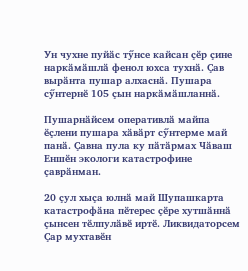Ун чухне пуйӑс тӳнсе кайсан ҫӗр ҫине наркӑмӑшлӑ фенол юхса тухнӑ. Ҫав вырӑнта пушар алхаснӑ. Пушара сӳнтернӗ 105 ҫын наркӑмӑшланнӑ.

Пушарнӑйсем оперативлӑ майпа ӗҫлени пушара хӑвӑрт сӳнтерме май панӑ. Ҫавна пула ку пӑтӑрмах Чӑваш Еншӗн экологи катастрофине ҫаврӑнман.

20 ҫул хыҫа юлнӑ май Шупашкарта катастрофӑна пӗтерес ҫӗре хутшӑннӑ ҫынсен тӗлпулӑвӗ иртӗ. Ликвидаторсем Ҫар мухтавӗн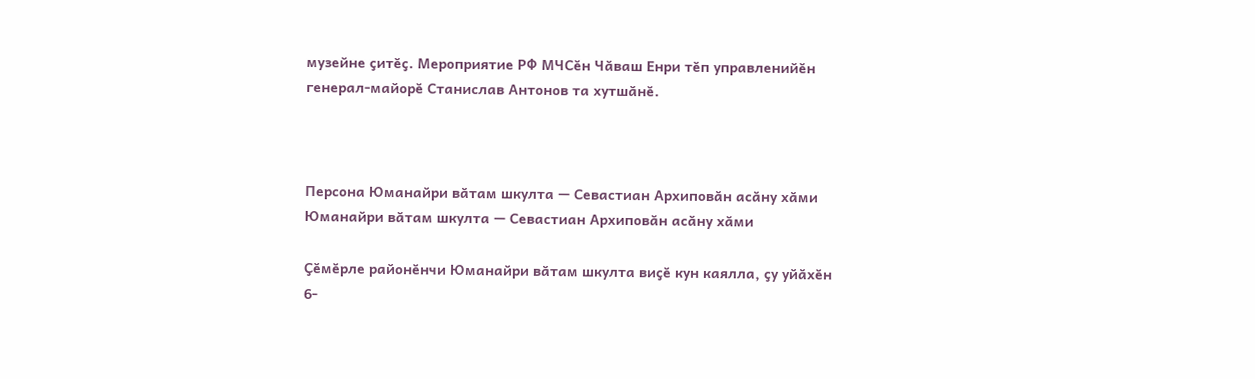музейне ҫитӗҫ. Мероприятие РФ МЧСӗн Чӑваш Енри тӗп управленийӗн генерал-майорӗ Станислав Антонов та хутшӑнӗ.



Персона Юманайри вӑтам шкулта — Севастиан Архиповӑн асӑну хӑми
Юманайри вӑтам шкулта — Севастиан Архиповӑн асӑну хӑми

Ҫӗмӗрле районӗнчи Юманайри вӑтам шкулта виҫӗ кун каялла, ҫу уйӑхӗн 6-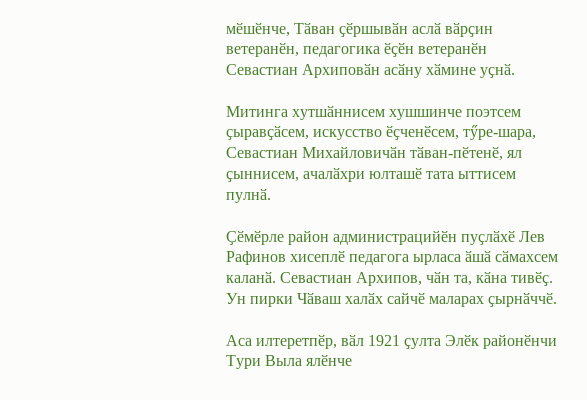мӗшӗнче, Тӑван ҫӗршывӑн аслӑ вӑрҫин ветеранӗн, педагогика ӗҫӗн ветеранӗн Севастиан Архиповӑн асӑну хӑмине уҫнӑ.

Митинга хутшӑннисем хушшинче поэтсем ҫыравҫӑсем, искусство ӗҫченӗсем, тӳре-шара, Севастиан Михайловичӑн тӑван-пӗтенӗ, ял ҫыннисем, ачалӑхри юлташӗ тата ыттисем пулнӑ.

Ҫӗмӗрле район администрацийӗн пуҫлӑхӗ Лев Рафинов хисеплӗ педагога ырласа ӑшӑ сӑмахсем каланӑ. Севастиан Архипов, чӑн та, кӑна тивӗҫ. Ун пирки Чӑваш халӑх сайчӗ маларах ҫырнӑччӗ.

Аса илтеретпӗр, вӑл 1921 ҫулта Элӗк районӗнчи Тури Выла ялӗнче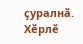ҫуралнӑ. Хӗрлӗ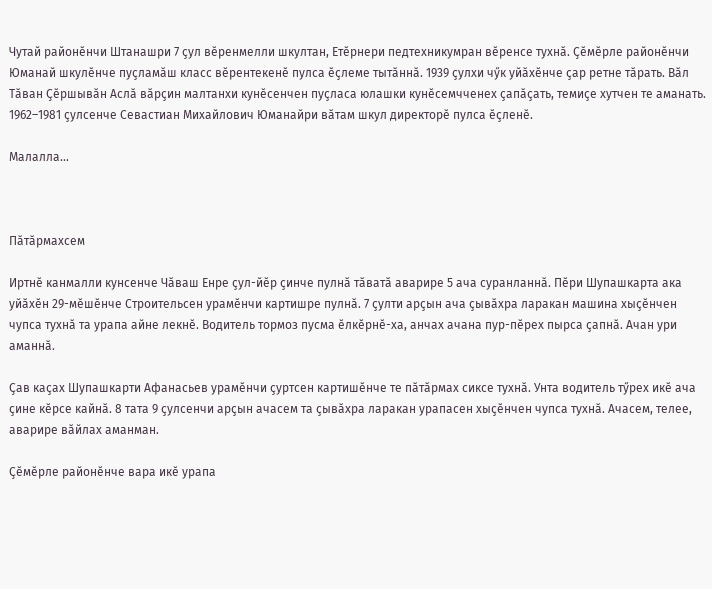Чутай районӗнчи Штанашри 7 ҫул вӗренмелли шкултан, Етӗрнери педтехникумран вӗренсе тухнӑ. Ҫӗмӗрле районӗнчи Юманай шкулӗнче пуҫламӑш класс вӗрентекенӗ пулса ӗҫлеме тытӑннӑ. 1939 ҫулхи чӳк уйӑхӗнче ҫар ретне тӑрать. Вӑл Тӑван Ҫӗршывӑн Аслӑ вӑрҫин малтанхи кунӗсенчен пуҫласа юлашки кунӗсемчченех ҫапӑҫать, темиҫе хутчен те аманать. 1962–1981 ҫулсенче Севастиан Михайлович Юманайри вӑтам шкул директорӗ пулса ӗҫленӗ.

Малалла...



Пӑтӑрмахсем

Иртнӗ канмалли кунсенче Чӑваш Енре ҫул-йӗр ҫинче пулнӑ тӑватӑ аварире 5 ача суранланнӑ. Пӗри Шупашкарта ака уйӑхӗн 29-мӗшӗнче Строительсен урамӗнчи картишре пулнӑ. 7 ҫулти арҫын ача ҫывӑхра ларакан машина хыҫӗнчен чупса тухнӑ та урапа айне лекнӗ. Водитель тормоз пусма ӗлкӗрнӗ-ха, анчах ачана пур-пӗрех пырса ҫапнӑ. Ачан ури аманнӑ.

Ҫав каҫах Шупашкарти Афанасьев урамӗнчи ҫуртсен картишӗнче те пӑтӑрмах сиксе тухнӑ. Унта водитель тӳрех икӗ ача ҫине кӗрсе кайнӑ. 8 тата 9 ҫулсенчи арҫын ачасем та ҫывӑхра ларакан урапасен хыҫӗнчен чупса тухнӑ. Ачасем, телее, аварире вӑйлах аманман.

Ҫӗмӗрле районӗнче вара икӗ урапа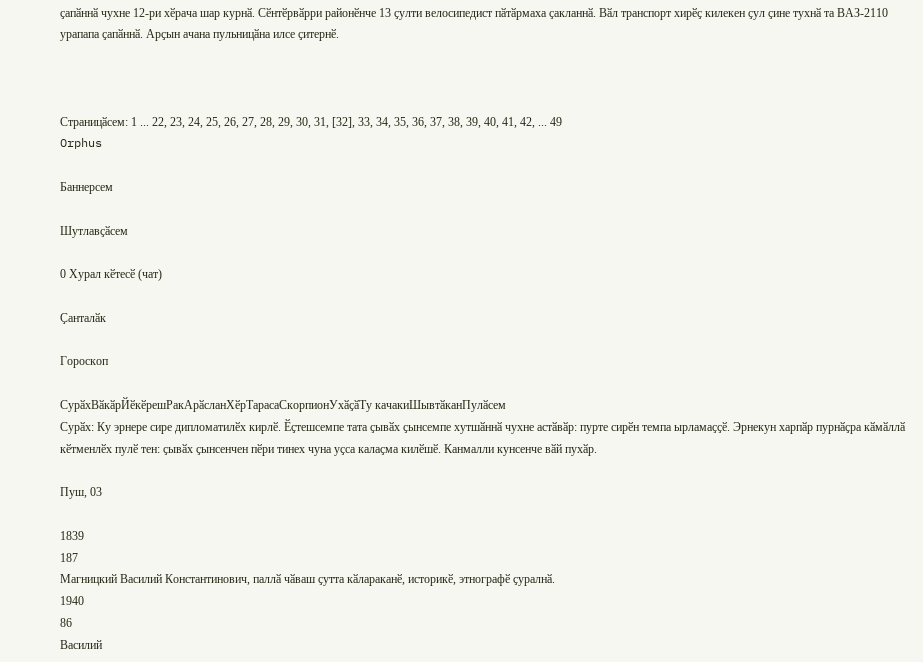ҫапӑннӑ чухне 12-ри хӗрача шар курнӑ. Сӗнтӗрвӑрри районӗнче 13 ҫулти велосипедист пӑтӑрмаха ҫакланнӑ. Вӑл транспорт хирӗҫ килекен ҫул ҫине тухнӑ та ВАЗ-2110 урапапа ҫапӑннӑ. Арҫын ачана пульницӑна илсе ҫитернӗ.



Страницӑсем: 1 ... 22, 23, 24, 25, 26, 27, 28, 29, 30, 31, [32], 33, 34, 35, 36, 37, 38, 39, 40, 41, 42, ... 49
Orphus

Баннерсем

Шутлавҫӑсем

0 Хурал кӗтесӗ (чат)

Ҫанталӑк

Гороскоп

СурӑхВӑкӑрЙӗкӗрешРакАрӑсланХӗрТарасаСкорпионУхӑҫӑТу качакиШывтӑканПулӑсем
Сурӑх: Ку эрнере сире дипломатилӗх кирлӗ. Ӗҫтешсемпе тата ҫывӑх ҫынсемпе хутшӑннӑ чухне астӑвӑр: пурте сирӗн темпа ырламаҫҫӗ. Эрнекун харпӑр пурнӑҫра кӑмӑллӑ кӗтменлӗх пулӗ тен: ҫывӑх ҫынсенчен пӗри тинех чуна уҫса калаҫма килӗшӗ. Канмалли кунсенче вӑй пухӑр.

Пуш, 03

1839
187
Магницкий Василий Константинович, паллӑ чӑваш ҫутта кӑлараканӗ, историкӗ, этнографӗ ҫуралнӑ.
1940
86
Василий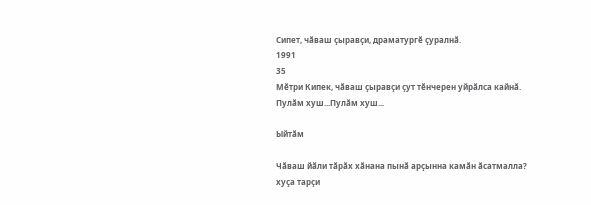Сипет, чӑваш ҫыравҫи, драматургӗ ҫуралнӑ.
1991
35
Мӗтри Кипек, чӑваш ҫыравҫи ҫут тӗнчерен уйрӑлса кайнӑ.
Пулӑм хуш...Пулӑм хуш...

Ыйтӑм

Чӑваш йӑли тӑрӑх хӑнана пынӑ арҫынна камӑн ӑсатмалла?
хуҫа тарҫи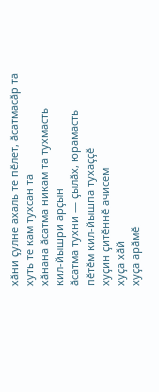хӑни ҫулне ахаль те пӗлет, ӑсатмасӑр та
хуть те кам тухсан та
хӑнана ӑсатма никам та тухмасть
кил-йышри арҫын
ӑсатма тухни — ҫылӑх, юрамасть
пӗтӗм кил-йышпа тухаҫҫӗ
хуҫин ҫитӗннӗ ачисем
хуҫа хӑй
хуҫа арӑмӗ